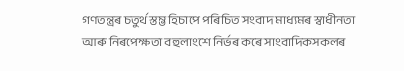গণতন্ত্ৰৰ চতুৰ্থ স্তম্ভ হিচাপে পৰিচিত সংবাদ মাধ্যমৰ স্বাধীনতা আৰু নিৰপেক্ষতা বহুলাংশে নিৰ্ভৰ কৰে সাংবাদিকসকলৰ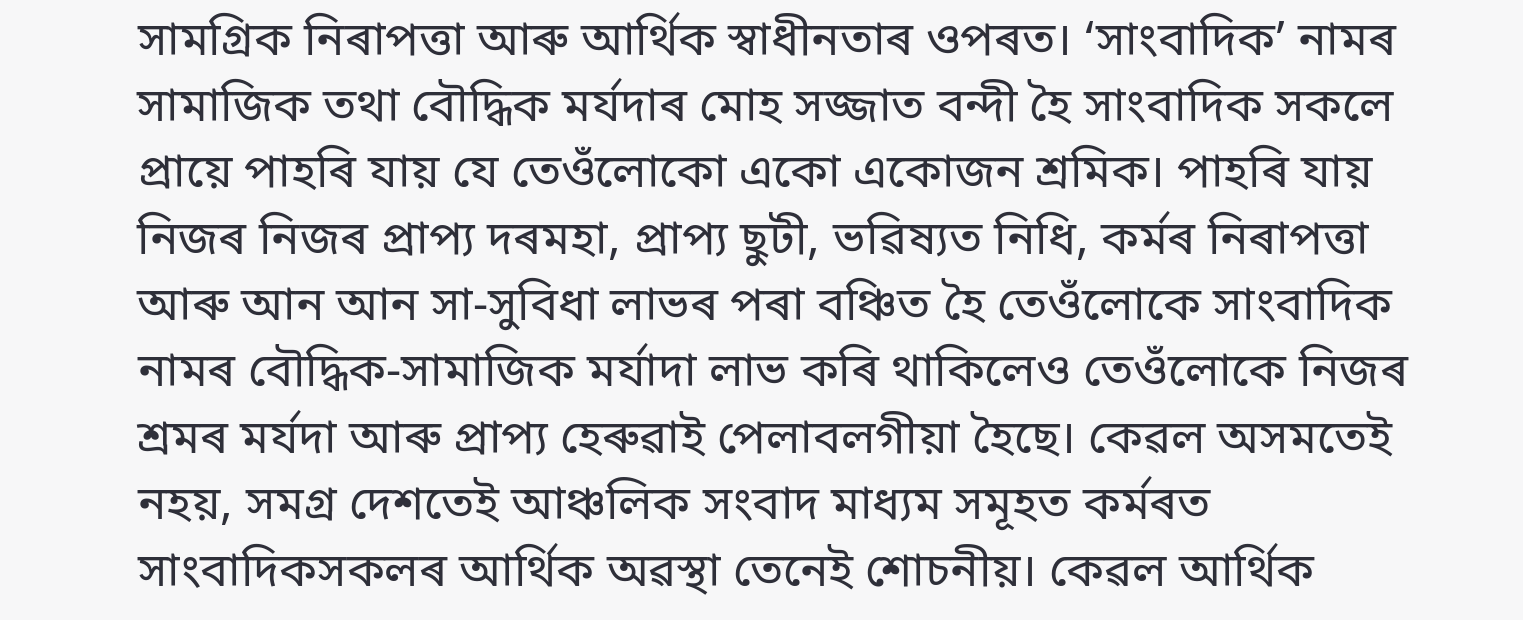সামগ্ৰিক নিৰাপত্তা আৰু আৰ্থিক স্বাধীনতাৰ ওপৰত। ‘সাংবাদিক’ নামৰ সামাজিক তথা বৌদ্ধিক মৰ্যদাৰ মোহ সজ্জাত বন্দী হৈ সাংবাদিক সকলে প্ৰায়ে পাহৰি যায় যে তেওঁলোকো একো একোজন শ্ৰমিক। পাহৰি যায় নিজৰ নিজৰ প্ৰাপ্য দৰমহা, প্ৰাপ্য ছুটী, ভৱিষ্যত নিধি, কৰ্মৰ নিৰাপত্তা আৰু আন আন সা-সুবিধা লাভৰ পৰা বঞ্চিত হৈ তেওঁলোকে সাংবাদিক নামৰ বৌদ্ধিক-সামাজিক মৰ্যাদা লাভ কৰি থাকিলেও তেওঁলোকে নিজৰ শ্ৰমৰ মৰ্যদা আৰু প্ৰাপ্য হেৰুৱাই পেলাবলগীয়া হৈছে। কেৱল অসমতেই নহয়, সমগ্ৰ দেশতেই আঞ্চলিক সংবাদ মাধ্যম সমূহত কৰ্মৰত সাংবাদিকসকলৰ আৰ্থিক অৱস্থা তেনেই শোচনীয়। কেৱল আৰ্থিক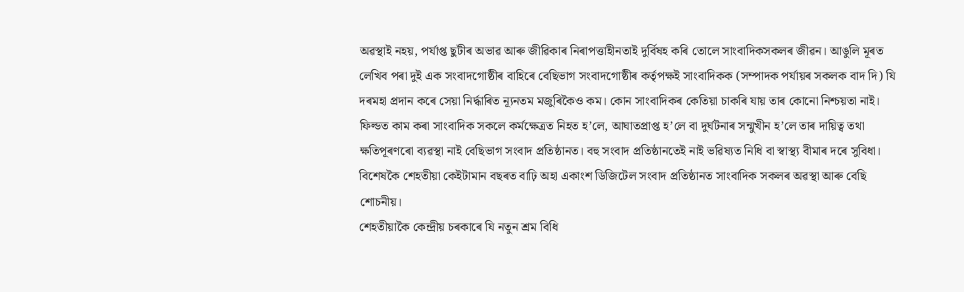অৱস্থাই নহয়, পৰ্যাপ্ত ছুটীৰ অভাৱ আৰু জীৱিকাৰ নিৰাপত্তাহীনতাই দুৰ্বিষহ কৰি তোলে সাংবাদিকসকলৰ জীৱন। আঙুলি মূৰত লেখিব পৰা দুই এক সংবাদগোষ্ঠীৰ বাহিৰে বেছিভাগ সংবাদগোষ্ঠীৰ কৰ্তৃপক্ষই সাংবাদিকক (সম্পাদক পৰ্যায়ৰ সকলক বাদ দি) যি দৰমহা প্ৰদান কৰে সেয়া নিৰ্দ্ধাৰিত ন্যূনতম মজুৰিকৈও কম। কোন সাংবাদিকৰ কেতিয়া চাকৰি যায় তাৰ কোনো নিশ্চয়তা নাই। ফিল্ডত কাম কৰা সাংবাদিক সকলে কৰ্মক্ষেত্ৰত নিহত হ’লে, আঘাতপ্ৰাপ্ত হ’লে বা দুৰ্ঘটনাৰ সন্মুখীন হ’লে তাৰ দায়িত্ব তথা ক্ষতিপূৰণৰো ব্যৱস্থা নাই বেছিভাগ সংবাদ প্ৰতিষ্ঠানত। বহু সংবাদ প্ৰতিষ্ঠানতেই নাই ভৱিষ্যত নিধি বা স্বাস্থ্য বীমাৰ দৰে সুবিধা। বিশেষকৈ শেহতীয়া কেইটামান বছৰত বাঢ়ি অহা একাংশ ডিজিটেল সংবাদ প্ৰতিষ্ঠানত সাংবাদিক সকলৰ অৱস্থা আৰু বেছি শোচনীয়।
শেহতীয়াকৈ কেন্দ্ৰীয় চৰকাৰে যি নতুন শ্ৰম বিধি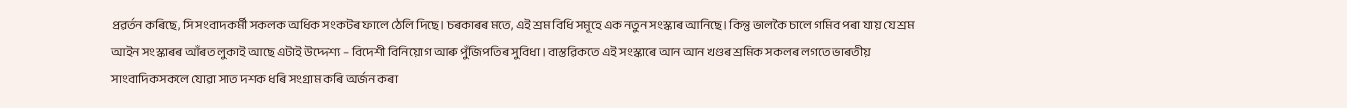প্ৰৱৰ্তন কৰিছে, সি সংবাদকৰ্মী সকলক অধিক সংকটৰ ফালে ঠেলি দিছে। চৰকাৰৰ মতে, এই শ্ৰম বিধি সমূহে এক নতুন সংস্কাৰ আনিছে। কিন্তু ভালকৈ চালে গমিব পৰা যায় যে শ্ৰম আইন সংস্কাৰৰ আঁৰত লুকাই আছে এটাই উদ্দেশ্য – বিদেশী বিনিয়োগ আৰু পুঁজিপতিৰ সুবিধা। বাস্তৱিকতে এই সংস্কাৰে আন আন খণ্ডৰ শ্ৰমিক সকলৰ লগতে ভাৰতীয় সাংবাদিকসকলে যোৱা সাত দশক ধৰি সংগ্ৰাম কৰি অৰ্জন কৰা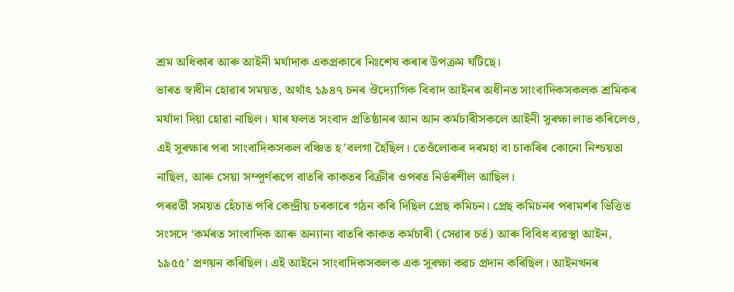শ্ৰম অধিকাৰ আৰু আইনী মৰ্যাদাক একপ্ৰকাৰে নিঃশেষ কৰাৰ উপক্ৰম ঘটিছে।
ভাৰত স্বাধীন হোৱাৰ সময়ত, অৰ্থাৎ ১৯৪৭ চনৰ ঔদ্যোগিক বিবাদ আইনৰ অধীনত সাংবাদিকসকলক শ্ৰমিকৰ মৰ্যাদা দিয়া হোৱা নাছিল। যাৰ ফলত সংবাদ প্ৰতিষ্ঠানৰ আন আন কৰ্মচাৰীসকলে আইনী সুৰক্ষা লাভ কৰিলেও, এই সুৰক্ষাৰ পৰা সাংবাদিকসকল বঞ্চিত হ’বলগা হৈছিল। তেওঁলোকৰ দৰমহা বা চাকৰিৰ কোনো নিশ্চয়তা নাছিল, আৰু সেয়া সম্পূৰ্ণৰূপে বাতৰি কাকতৰ বিক্ৰীৰ ওপৰত নিৰ্ভৰশীল আছিল।
পৰৱৰ্তী সময়ত হেঁচাত পৰি কেন্দ্ৰীয় চৰকাৰে গঠন কৰি দিছিল প্ৰেছ কমিচন। প্ৰেছ কমিচনৰ পৰামৰ্শৰ ভিত্তিত সংসদে ‘কৰ্মৰত সাংবাদিক আৰু অন্যান্য বাতৰি কাকত কৰ্মচাৰী (সেৱাৰ চৰ্ত) আৰু বিবিধ ব্যৱস্থা আইন, ১৯৫৫’ প্ৰণয়ন কৰিছিল। এই আইনে সাংবাদিকসকলক এক সুৰক্ষা কৱচ প্ৰদান কৰিছিল। আইনখনৰ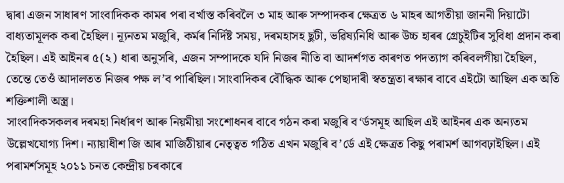দ্বাৰা এজন সাধাৰণ সাংবাদিকক কামৰ পৰা বৰ্খাস্ত কৰিবলৈ ৩ মাহ আৰু সম্পাদকৰ ক্ষেত্ৰত ৬ মাহৰ আগতীয়া জাননী দিয়াটো বাধ্যতামূলক কৰা হৈছিল। ন্যূনতম মজুৰি, কৰ্মৰ নিৰ্দিষ্ট সময়, দৰমহাসহ ছুটী, ভৱিষ্যনিধি আৰু উচ্চ হাৰৰ গ্ৰেচুইটিৰ সুবিধা প্ৰদান কৰা হৈছিল। এই আইনৰ ৫(২) ধাৰা অনুসৰি, এজন সম্পাদকে যদি নিজৰ নীতি বা আদৰ্শগত কাৰণত পদত্যাগ কৰিবলগীয়া হৈছিল, তেন্তে তেওঁ আদালতত নিজৰ পক্ষ ল’ব পাৰিছিল। সাংবাদিকৰ বৌদ্ধিক আৰু পেছাদাৰী স্বতন্ত্ৰতা ৰক্ষাৰ বাবে এইটো আছিল এক অতি শক্তিশালী অস্ত্ৰ।
সাংবাদিকসকলৰ দৰমহা নিৰ্ধাৰণ আৰু নিয়মীয়া সংশোধনৰ বাবে গঠন কৰা মজুৰি ব‘ৰ্ডসমূহ আছিল এই আইনৰ এক অন্যতম উল্লেখযোগ্য দিশ। ন্যায়াধীশ জি আৰ মাজিঠীয়াৰ নেতৃত্বত গঠিত এখন মজুৰি ব’ৰ্ডে এই ক্ষেত্ৰত কিছু পৰামৰ্শ আগবঢ়াইছিল। এই পৰামৰ্শসমূহ ২০১১ চনত কেন্দ্ৰীয় চৰকাৰে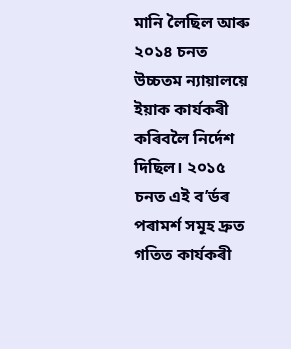মানি লৈছিল আৰু ২০১৪ চনত উচ্চতম ন্যায়ালয়ে ইয়াক কাৰ্যকৰী কৰিবলৈ নিৰ্দেশ দিছিল। ২০১৫ চনত এই ব’ৰ্ডৰ পৰামৰ্শ সমূহ দ্ৰুত গতিত কাৰ্যকৰী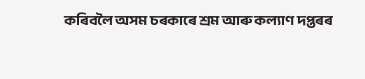কৰিবলৈ অসম চৰকাৰে শ্ৰম আৰু কল্যাণ দপ্তৰৰ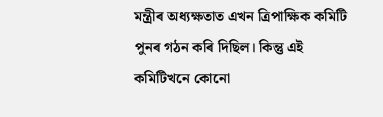মন্ত্ৰীৰ অধ্যক্ষতাত এখন ত্ৰিপাক্ষিক কমিটি পুনৰ গঠন কৰি দিছিল। কিন্তু এই কমিটিখনে কোনো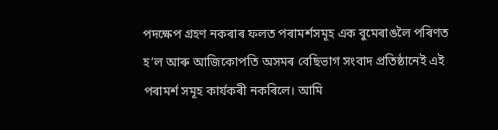পদক্ষেপ গ্ৰহণ নকৰাৰ ফলত পৰামৰ্শসমূহ এক বুমেৰাঙলৈ পৰিণত হ’ল আৰু আজিকোপতি অসমৰ বেছিভাগ সংবাদ প্ৰতিষ্ঠানেই এই পৰামৰ্শ সমূহ কাৰ্যকৰী নকৰিলে। আমি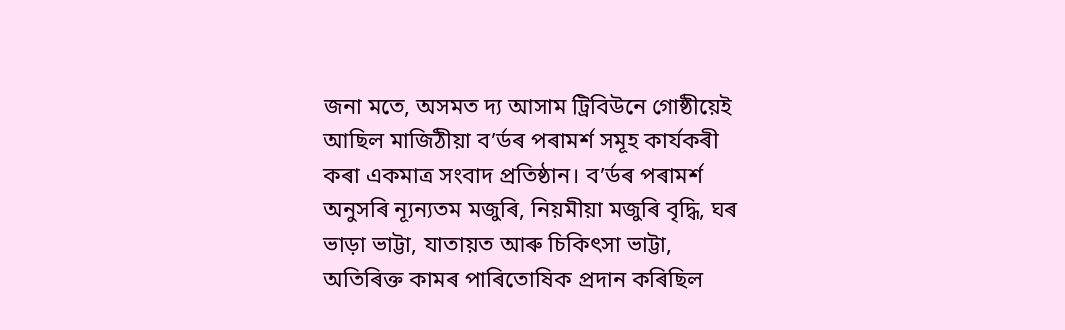জনা মতে, অসমত দ্য আসাম ট্ৰিবিউনে গোষ্ঠীয়েই আছিল মাজিঠীয়া ব’ৰ্ডৰ পৰামৰ্শ সমূহ কাৰ্যকৰী কৰা একমাত্ৰ সংবাদ প্ৰতিষ্ঠান। ব’ৰ্ডৰ পৰামৰ্শ অনুসৰি ন্যূন্যতম মজুৰি, নিয়মীয়া মজুৰি বৃদ্ধি, ঘৰ ভাড়া ভাট্টা, যাতায়ত আৰু চিকিৎসা ভাট্টা, অতিৰিক্ত কামৰ পাৰিতোষিক প্ৰদান কৰিছিল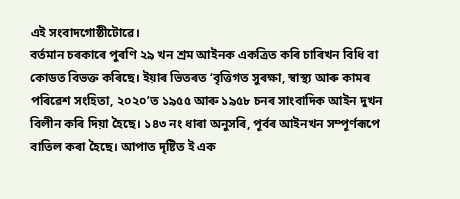এই সংবাদগোষ্ঠীটোৱে।
বৰ্তমান চৰকাৰে পুৰণি ২৯ খন শ্ৰম আইনক একত্ৰিত কৰি চাৰিখন বিধি বা কোডত বিভক্ত কৰিছে। ইয়াৰ ভিতৰত ‘বৃত্তিগত সুৰক্ষা, স্বাস্থ্য আৰু কামৰ পৰিৱেশ সংহিতা, ২০২০’ত ১৯৫৫ আৰু ১৯৫৮ চনৰ সাংবাদিক আইন দুখন বিলীন কৰি দিয়া হৈছে। ১৪৩ নং ধাৰা অনুসৰি, পূৰ্বৰ আইনখন সম্পূৰ্ণৰূপে বাতিল কৰা হৈছে। আপাত দৃষ্টিত ই এক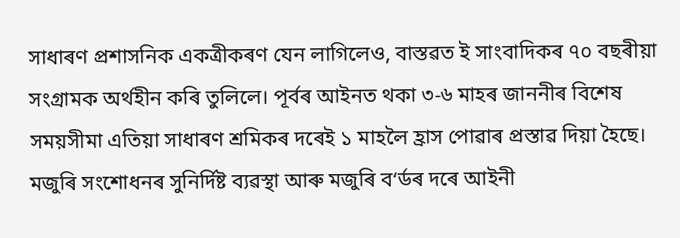সাধাৰণ প্ৰশাসনিক একত্ৰীকৰণ যেন লাগিলেও, বাস্তৱত ই সাংবাদিকৰ ৭০ বছৰীয়া সংগ্ৰামক অৰ্থহীন কৰি তুলিলে। পূৰ্বৰ আইনত থকা ৩-৬ মাহৰ জাননীৰ বিশেষ সময়সীমা এতিয়া সাধাৰণ শ্ৰমিকৰ দৰেই ১ মাহলৈ হ্ৰাস পোৱাৰ প্ৰস্তাৱ দিয়া হৈছে। মজুৰি সংশোধনৰ সুনিৰ্দিষ্ট ব্যৱস্থা আৰু মজুৰি ব‘ৰ্ডৰ দৰে আইনী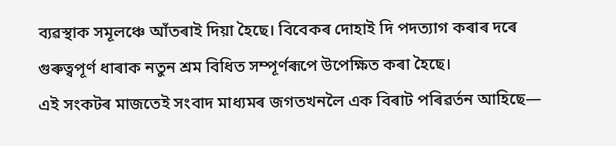ব্যৱস্থাক সমূলঞ্চে আঁতৰাই দিয়া হৈছে। বিবেকৰ দোহাই দি পদত্যাগ কৰাৰ দৰে গুৰুত্বপূৰ্ণ ধাৰাক নতুন শ্ৰম বিধিত সম্পূৰ্ণৰূপে উপেক্ষিত কৰা হৈছে।
এই সংকটৰ মাজতেই সংবাদ মাধ্যমৰ জগতখনলৈ এক বিৰাট পৰিৱৰ্তন আহিছে—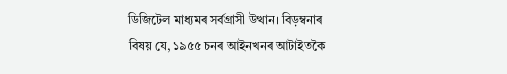ডিজিটেল মাধ্যমৰ সৰ্বগ্ৰাসী উত্থান। বিড়ম্বনাৰ বিষয় যে, ১৯৫৫ চনৰ আইনখনৰ আটাইতকৈ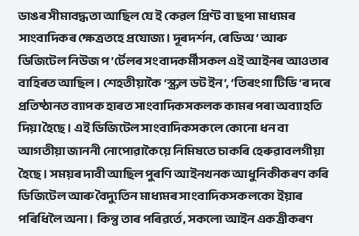ডাঙৰ সীমাবদ্ধতা আছিল যে ই কেৱল প্ৰিণ্ট বা ছপা মাধ্যমৰ সাংবাদিকৰ ক্ষেত্ৰতহে প্ৰযোজ্য। দূৰদৰ্শন, ৰেডিঅ’ আৰু ডিজিটেল নিউজ প’ৰ্টেলৰ সংবাদকৰ্মীসকল এই আইনৰ আওতাৰ বাহিৰত আছিল। শেহতীয়াকৈ ‘স্ক্ৰল ডট ইন’, ‘তিৰংগা টিভি’ৰ দৰে প্ৰতিষ্ঠানত ব্যাপক হাৰত সাংবাদিকসকলক কামৰ পৰা অব্যাহতি দিয়া হৈছে। এই ডিজিটেল সাংবাদিকসকলে কোনো ধন বা আগতীয়া জাননী নোপোৱাকৈয়ে নিমিষতে চাকৰি হেৰুৱাবলগীয়া হৈছে। সময়ৰ দাবী আছিল পুৰণি আইনখনক আধুনিকীকৰণ কৰি ডিজিটেল আৰু বৈদ্যুতিন মাধ্যমৰ সাংবাদিকসকলকো ইয়াৰ পৰিধিলৈ অনা। কিন্তু তাৰ পৰিৱৰ্তে, সকলো আইন একত্ৰীকৰণ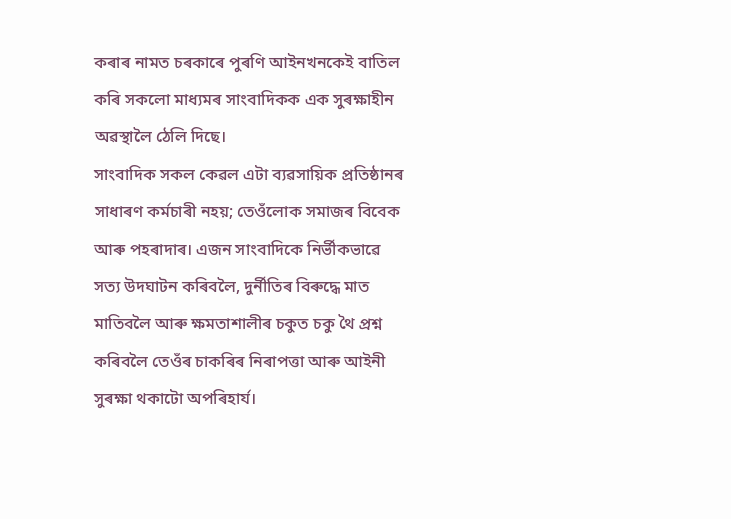কৰাৰ নামত চৰকাৰে পুৰণি আইনখনকেই বাতিল কৰি সকলো মাধ্যমৰ সাংবাদিকক এক সুৰক্ষাহীন অৱস্থালৈ ঠেলি দিছে।
সাংবাদিক সকল কেৱল এটা ব্যৱসায়িক প্ৰতিষ্ঠানৰ সাধাৰণ কৰ্মচাৰী নহয়; তেওঁলোক সমাজৰ বিবেক আৰু পহৰাদাৰ। এজন সাংবাদিকে নিৰ্ভীকভাৱে সত্য উদঘাটন কৰিবলৈ, দুৰ্নীতিৰ বিৰুদ্ধে মাত মাতিবলৈ আৰু ক্ষমতাশালীৰ চকুত চকু থৈ প্ৰশ্ন কৰিবলৈ তেওঁৰ চাকৰিৰ নিৰাপত্তা আৰু আইনী সুৰক্ষা থকাটো অপৰিহাৰ্য।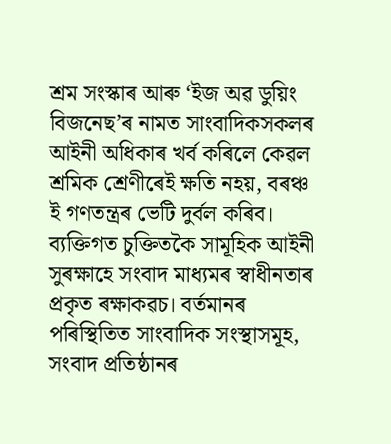শ্ৰম সংস্কাৰ আৰু ‘ইজ অৱ ডুয়িং বিজনেছ’ৰ নামত সাংবাদিকসকলৰ আইনী অধিকাৰ খৰ্ব কৰিলে কেৱল শ্ৰমিক শ্ৰেণীৰেই ক্ষতি নহয়, বৰঞ্চ ই গণতন্ত্ৰৰ ভেটি দুৰ্বল কৰিব। ব্যক্তিগত চুক্তিতকৈ সামূহিক আইনী সুৰক্ষাহে সংবাদ মাধ্যমৰ স্বাধীনতাৰ প্ৰকৃত ৰক্ষাকৱচ। বৰ্তমানৰ পৰিস্থিতিত সাংবাদিক সংস্থাসমূহ, সংবাদ প্ৰতিষ্ঠানৰ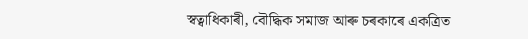স্বত্বাধিকাৰী, বৌদ্ধিক সমাজ আৰু চৰকাৰে একত্ৰিত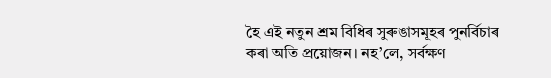হৈ এই নতুন শ্ৰম বিধিৰ সুৰুঙাসমূহৰ পুনৰ্বিচাৰ কৰা অতি প্ৰয়োজন। নহ’লে, সৰ্বক্ষণ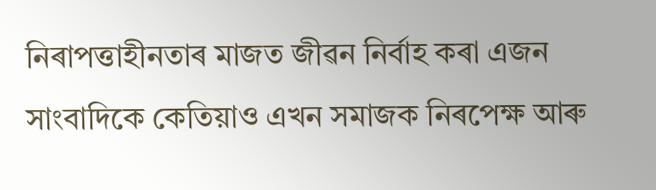নিৰাপত্তাহীনতাৰ মাজত জীৱন নিৰ্বাহ কৰা এজন সাংবাদিকে কেতিয়াও এখন সমাজক নিৰপেক্ষ আৰু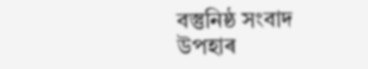বস্তুনিষ্ঠ সংবাদ উপহাৰ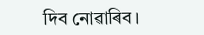দিব নোৱাৰিব।